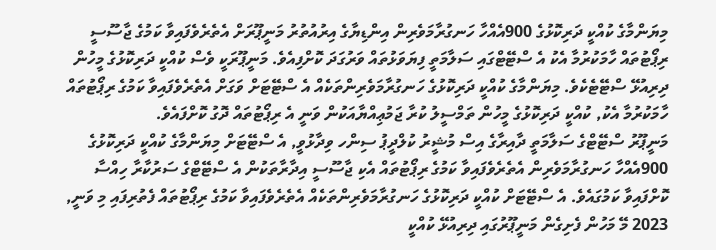މިޔަންމާގެ ކުއްކީ ދަރިކޮޅުގެ 900އެއްހާ ހަނގުރާމަވެރިން އިންޑިޔާގެ އިރުއުތުރު މަނީޕޫރަށް އެތެރެވެފައިވާ ކަމުގެ ޖާސޫސީ ރިޕޯޓުތައް ހާމަކުރުމާ އެކު އެ ސްޓޭޓްގައި ސަލާމަތީ ފިޔަވަޅުތައް ވަރުގަދަ ކޮށްފިއެވެ. މަނީޕޫރަކީ ވެސް ކުއްކީ ދަރިކޮޅުގެ މީހުން ދިރިއުޅޭ ސްޓޭޓެކެވެ. މިޔަންމާގެ ކުއްކީ ދަރިކޮޅުގެ ހަނގުރާމަވެރިންތަކެއް އެ ސްޓޭޓަށް ވަގަށް އެތެރެވެފައިވާ ކަމުގެ ރިޕޯޓުތައް ހާމަކުރުމާ އެކު, ކުއްކީ ދަރިކޮޅުގެ މީހުން ތަމްސީލު ކުރާ ޖަމުޢިއްޔާއަކުން ވަނީ އެ ރިޕޯޓުތައް ދޮގު ކޮށްފައެވެ.
މަނީޕޫރު ސްޓޭޓްގެ ސަލާމަތީ ދާއިރާގެ އިސް މުޝީރު ކުލްދީޕު ސިންހ ވިދާޅުވީ, އެ ސްޓޭޓަށް މިޔަންމާގެ ކުއްކީ ދަރިކޮޅުގެ 900އެއްހާ ހަނގުރާމަވެރިން އެތެރެވެފައިވާ ކަމުގެ ރިޕޯޓުތައް އެކި ޖާސޫސީ އިދާރާތަކުން އެ ސްޓޭޓްގެ ސަރުކާރާ ހިއްސާ ކޮށްފައިވާ ކަމުގައެވެ. އެ ސްޓޭޓަށް ކުއްކީ ދަރިކޮޅުގެ ހަނގުރާމަވެރިންތަކެއް އެތެރެވެފައިވާ ކަމުގެ ރިޕޯޓުތައް ފެތުރިފައި މި ވަނީ, 2023 މޭ މަހުން ފެށިގެން މަނީޕޫރުގައި ދިރިއުޅޭ ކުއްކީ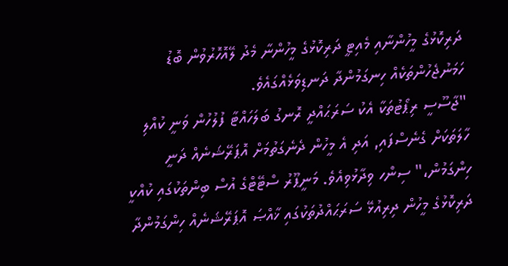ދަރިކޮޅުގެ މީހުންނާއި މެއިޓީ ދަރިކޮޅުގެ މީހުންނާ މެދު ލޭއޮހޮރުވުން ބޮޑު ހަމަނުޖެހުންތަކެއް ހިނގަމުންދާ ދަނޑިވަޅެއްގައެވެ.
"ޖާސޫސީ ރިޕޯޓުތަކާ އެކު ސަރަޙައްދީ ރޮނގު ބަލަހައްޓާ ފުލުހުން ވަނީ ކުއްލި ހާލަތަކަށް ގެނެސްފައި, އަދި އެ މީހުން ދެނެގަތުމަށް އޮޕަރޭޝަނެއް ދަނީ ހިންގަމުން،" ސިންހ ވިދާޅުވިއެވެ. މަނީޕޫރު ސްޓޭޓްގެ އުސް ބިންތަކުގައި ކުއްކީ ދަރިކޮޅުގެ މީހުން ދިރިއުޅޭ ސަރަޙައްދުތަކުގައި ޚާއްޞަ އޮޕަރޭޝަނެއް ހިންގަމުންދާ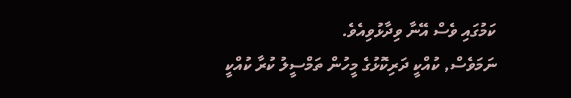ކަމުގައި ވެސް އޭނާ ވިދާޅުވިއެވެ.
ނަމަވެސް, ކުއްކީ ދަރިކޮޅުގެ މީހުން ތަމްސީލު ކުރާ ކުއްކީ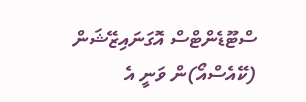ސްޓޫޑެންޓްސް އޮގަނައިޒޭޝަން (ކޭއެސްއޯ)ން ވަނީ އެ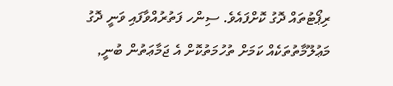ރިޕޯޓުތައް ދޮގު ކޮށްފައެވެ. ސިންހ ފަތުރުއްވާފައި ވަނީ ދޮގު މަޢުލޫމާތުތަކެއް ކަމަށް ތުހުމަތުކޮށް އެ ޖަމާޢަތުން ބުނީ,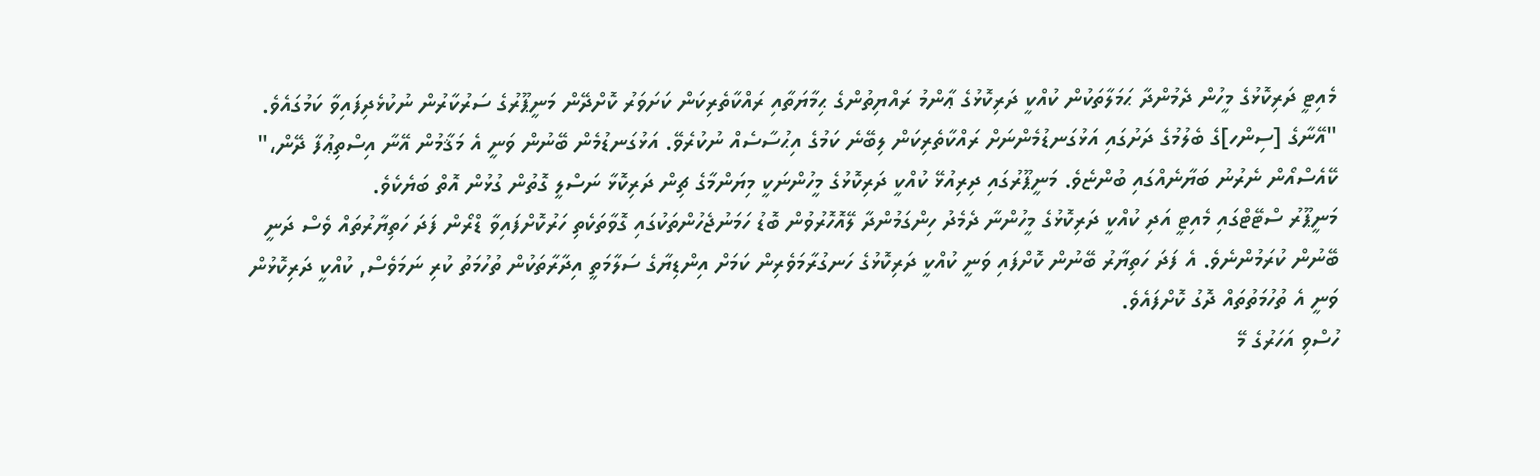މެއިޓީ ދަރިކޮޅުގެ މީހުން ދެމުންދާ ޙަމަލާތަކުން ކުއްކީ ދަރިކޮޅުގެ ޢާންމު ރައްޔިތުންގެ ޙިމާޔަތާއި ރައްކާތެރިކަން ކަށަވަރު ކޮށްދޭން މަނީޕޫރުގެ ސަރުކާރުން ނުކުޅެދިފައިވާ ކަމުގައެވެ.
"އޭނާގެ [ސިންހ]ގެ ބެލުމުގެ ދަށުގައި އަޅުގަނޑުމެންނަށް ރައްކާތެރިކަން ލިބޭނެ ކަމުގެ އިޙުސާސެއް ނުކުރެވޭ. އަޅުގަނޑުމެން ބޭނުން ވަނީ އެ މަޤާމުން އޭނާ އިސްތިޢުފާ ދޭން،" ކޭއެސްއޯން ނެރުނު ބަޔާނެއްގައި ބުންޏެވެ. މަނީޕޫރުގައި ދިރިއުޅޭ ކުއްކީ ދަރިކޮޅުގެ މީހުންނަކީ މިޔަންމާގެ ޗިން ދަރިކޮޅާ ނަސްލީ ގޮތުން ގުޅުން އޮތް ބަޔެކެވެ.
މަނީޕޫރު ސްޓޭޓްގައި މެއިޓީ އަދި ކުއްކީ ދަރިކޮޅުގެ މީހުންނާ ދެމެދު ހިންގަމުންދާ ލޭއޮހޮރުވުން ބޮޑު ހަމަނުޖެހުންތަކުގައި ގޮވާތަކެތި ހަރުކޮށްފައިވާ ޑްރޯން ފަދަ ހަތިޔާރުތައް ވެސް ދަނީ ބޭނުން ކުރަމުންނެވެ. އެ ފަދަ ހަތިޔާރު ބޭނުން ކޮށްފައި ވަނީ ކުއްކީ ދަރިކޮޅުގެ ހަނގުރާމަވެރިން ކަމަށް އިންޑިޔާގެ ސަލާމަތީ އިދާރާތަކުން ތުހުމަތު ކުރި ނަމަވެސް, ކުއްކީ ދަރިކޮޅުން ވަނީ އެ ތުހުމަތުތައް ދޮގު ކޮށްފައެވެ.
ހުސްވި އަހަރުގެ މޭ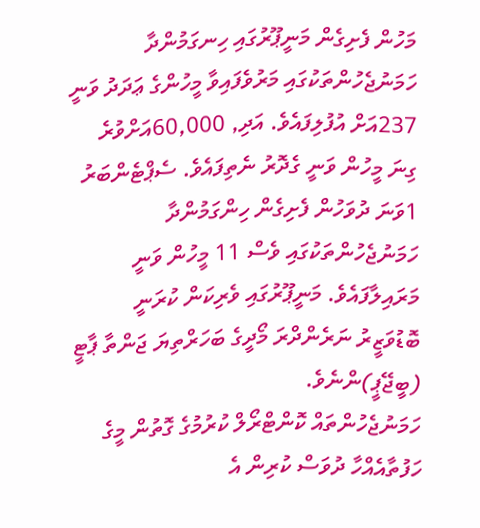މަހުން ފެށިގެން މަނީޕޫރުގައި ހިނގަމުންދާ ހަމަނުޖެހުންތަކުގައި މަރުވެފައިވާ މީހުންގެ ޢަދަދު ވަނީ 237އަށް އުފުލިފައެވެ. އަދި, 60,000އަށްވުރެ ގިނަ މީހުން ވަނީ ގެދޮރު ނެތިފައެވެ. ސެޕްޓެންބަރު 1ވަނަ ދުވަހުން ފެށިގެން ހިންގަމުންދާ ހަމަނުޖެހުންތަކުގައި ވެސް 11 މީހުން ވަނީ މަރައިލާފައެވެ. މަނީޕޫރުގައި ވެރިކަން ކުރަނީ ބޮޑުވަޒީރު ނަރެންދްރަ މޯދީގެ ބަހަރްތިޔަ ޖަންތާ ޕާޓީ (ބީޖޭޕީ)ންނެވެ.
ހަމަނުޖެހުންތައް ކޮންޓްރޯލް ކުރުމުގެ ގޮތުން މީގެ ހަފުތާއެއްހާ ދުވަސް ކުރިން އެ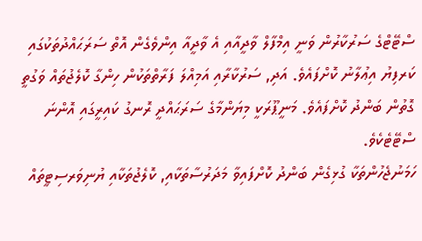ސްޓޭޓްގެ ސަރުކާރުން ވަނީ އިމްފާލް ވާދީއާއި އެ ވާދީއާ އިންވެގެން އޮތް ސަރަޙައްދުތަކުގައި ކަރފިޔު އިޢުލާނު ކޮށްފައެވެ. އަދި, ސަރުކާރާއި އަމިއްލަ ފަރާތްތަކުން ހިންގާ ކޮލެޖުތައް ވަގުތީ ގޮތުން ބަންދު ކޮށްފައެވެ. މަނީޕޫރަކީ މިޔަންމާގެ ސަރަޙައްދީ ރޮނގު ކައިރީގައި އޮންނަ ސްޓޭޓެކެވެ.
ހަމަނުޖެހުންތަކާ ގުޅިގެން ބަންދު ކޮށްފައިވާ މަދަރުސާތަކާއި, ކޮލެޖުތަކާއި ޔުނިވަރސިޓީތައް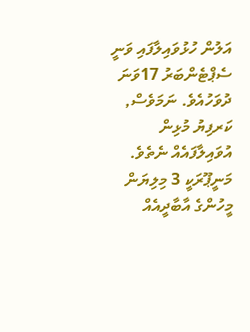އަލުން ހުޅުވައިލާފައި ވަނީ ސެޕްޓެންބަރު 17ވަނަ ދުވަހުއެވެ. ނަމަވެސް, ކަރފިޔު މުޅިން އުވައިލާފައެއް ނެތެވެ. މަނީޕޫރަކީ 3 މިލިޔަން މީހުންގެ އާބާދީއެއް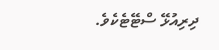ދިރިއުޅޭ ސްޓޭޓެކެވެ.